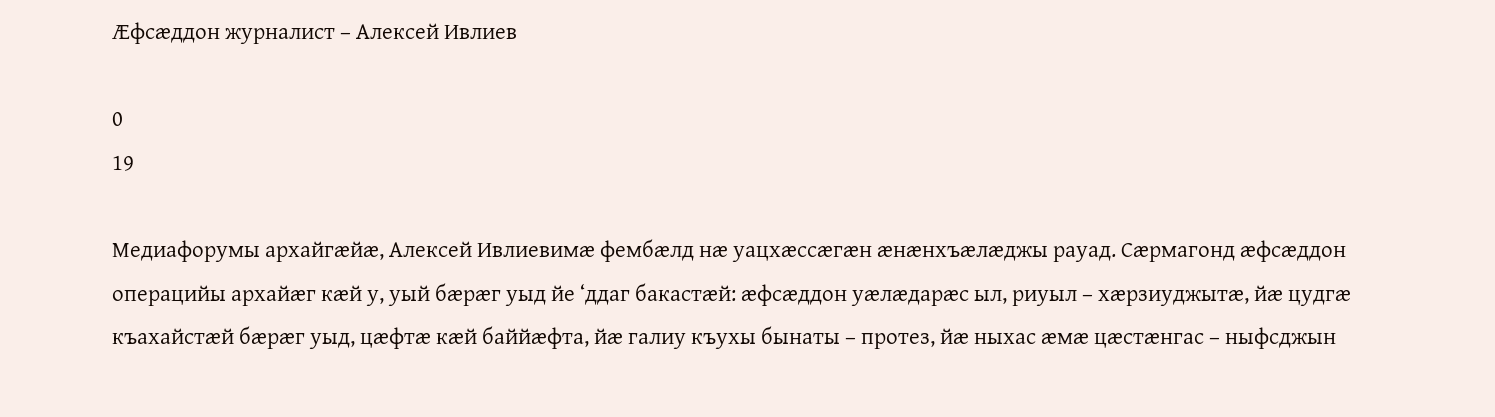Æфсæддон журналист – Алексей Ивлиев

0
19

Медиафорумы архайгæйæ, Алексей Ивлиевимæ фембæлд нæ уацхæссæгæн æнæнхъæлæджы рауад. Сæрмагонд æфсæддон операцийы архайæг кæй у, уый бæрæг уыд йе ‘ддаг бакастæй: æфсæддон уæлæдарæс ыл, риуыл – хæрзиуджытæ, йæ цудгæ къахайстæй бæрæг уыд, цæфтæ кæй баййæфта, йæ галиу къухы бынаты – протез, йæ ныхас æмæ цæстæнгас – ныфсджын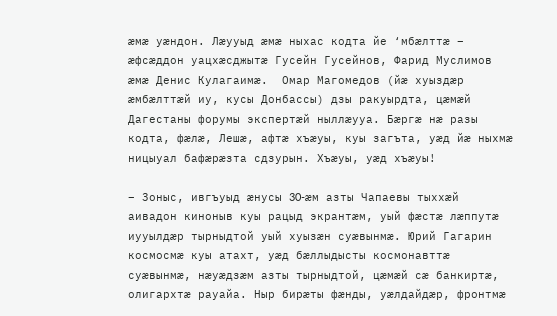æмæ уæндон. Лæууыд æмæ ныхас кодта йе ‘мбæлттæ – æфсæддон уацхæсджытæ Гусейн Гусейнов, Фарид Муслимов æмæ Денис Кулагаимæ.  Омар Магомедов (йæ хуыздæр æмбæлттæй иу, кусы Донбассы) дзы ракуырдта, цæмæй Дагестаны форумы экспертæй ныллæууа. Бæргæ нæ разы кодта, фæлæ, Лешæ, афтæ хъæуы, куы загъта, уæд йæ ныхмæ ницыуал бафæрæзта сдзурын. Хъæуы, уæд хъæуы!

– Зоныс, ивгъуыд æнусы 30-æм азты Чапаевы тыххæй аивадон киноныв куы рацыд экрантæм, уый фæстæ лæппутæ иууылдæр тырныдтой уый хуызæн суæвынмæ. Юрий Гагарин космосмæ куы атахт, уæд бæллыдысты космонавттæ суæвынмæ, нæуæдзæм азты тырныдтой, цæмæй сæ банкиртæ, олигархтæ рауайа. Ныр бирæты фæнды, уæлдайдæр, фронтмæ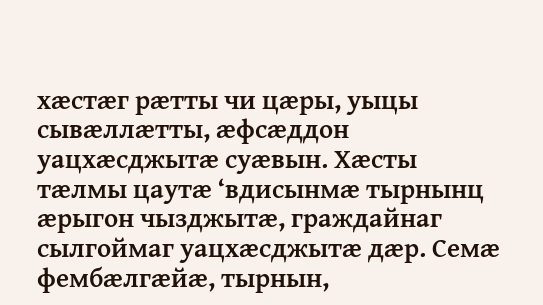хæстæг рæтты чи цæры, уыцы сывæллæтты, æфсæддон уацхæсджытæ суæвын. Хæсты тæлмы цаутæ ‘вдисынмæ тырнынц æрыгон чызджытæ, граждайнаг сылгоймаг уацхæсджытæ дæр. Семæ фембæлгæйæ, тырнын,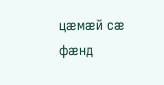цæмæй сæ фæнд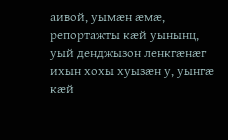аивой, уымæн æмæ, репортажты кæй уынынц, уый денджызон ленкгæнæг ихын хохы хуызæн у, уынгæ кæй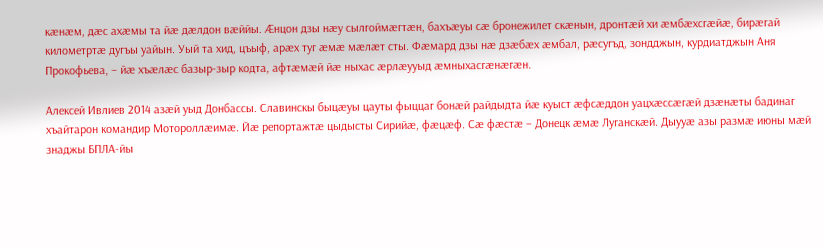кæнæм, дæс ахæмы та йæ дæлдон вæййы. Æнцон дзы нæу сылгоймæгтæн, бахъæуы сæ бронежилет скæнын, дронтæй хи æмбæхсгæйæ, бирæгай километртæ дугъы уайын. Уый та хид, цъыф, арæх туг æмæ мæлæт сты. Фæмард дзы нæ дзæбæх æмбал, рæсугъд, зондджын, курдиатджын Аня Прокофьева, – йæ хъæлæс базыр-зыр кодта, афтæмæй йæ ныхас æрлæууыд æмныхасгæнæгæн.

Алексей Ивлиев 2014 азæй уыд Донбассы. Славинскы быцæуы цауты фыццаг бонæй райдыдта йæ куыст æфсæддон уацхæссæгæй дзæнæты бадинаг хъайтарон командир Мотороллæимæ. Йæ репортажтæ цыдысты Сирийæ, фæцæф. Сæ фæстæ – Донецк æмæ Луганскæй. Дыууæ азы размæ июны мæй знаджы БПЛА-йы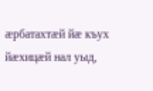æрбатахтæй йæ къух йæхицæй нал уыд,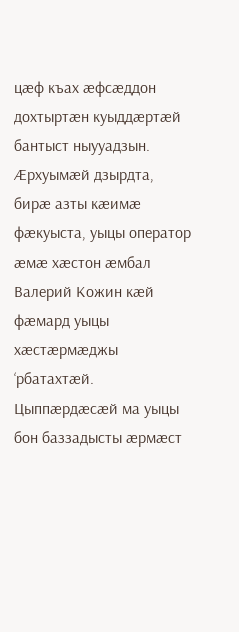цæф къах æфсæддон дохтыртæн куыддæртæй бантыст ныууадзын. Æрхуымæй дзырдта, бирæ азты кæимæ фæкуыста, уыцы оператор æмæ хæстон æмбал Валерий Кожин кæй фæмард уыцы хæстæрмæджы ‘рбатахтæй. Цыппæрдæсæй ма уыцы бон баззадысты æрмæст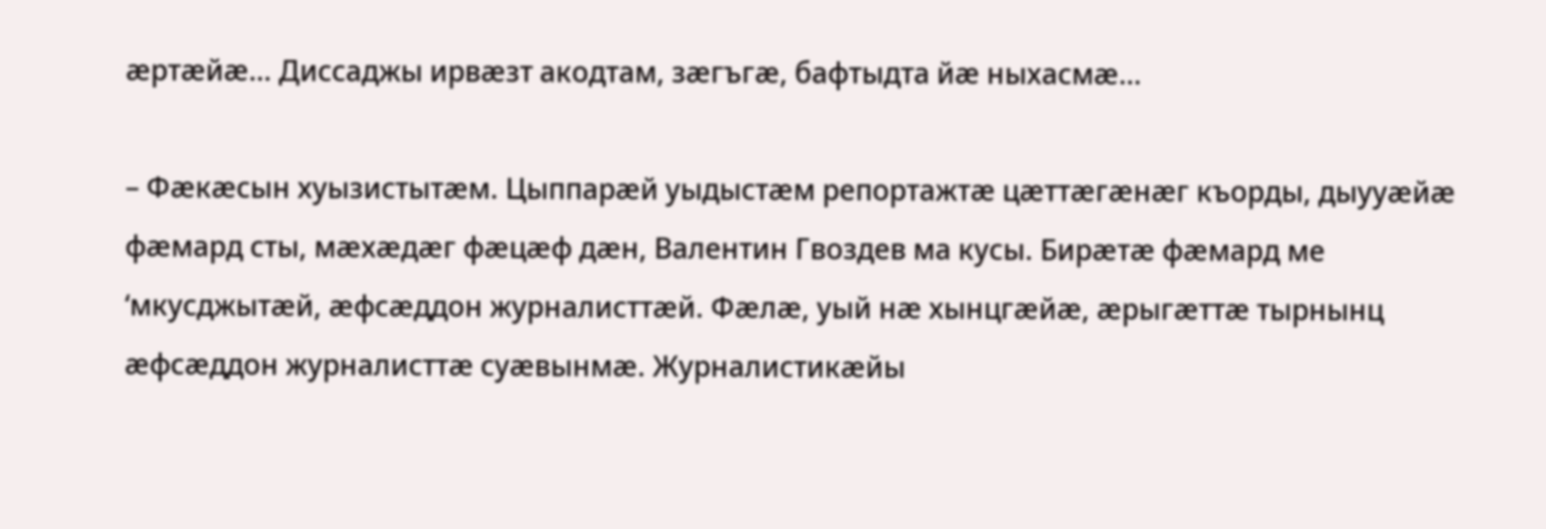æртæйæ… Диссаджы ирвæзт акодтам, зæгъгæ, бафтыдта йæ ныхасмæ…

– Фæкæсын хуызистытæм. Цыппарæй уыдыстæм репортажтæ цæттæгæнæг къорды, дыууæйæ фæмард сты, мæхæдæг фæцæф дæн, Валентин Гвоздев ма кусы. Бирæтæ фæмард ме ‘мкусджытæй, æфсæддон журналисттæй. Фæлæ, уый нæ хынцгæйæ, æрыгæттæ тырнынц æфсæддон журналисттæ суæвынмæ. Журналистикæйы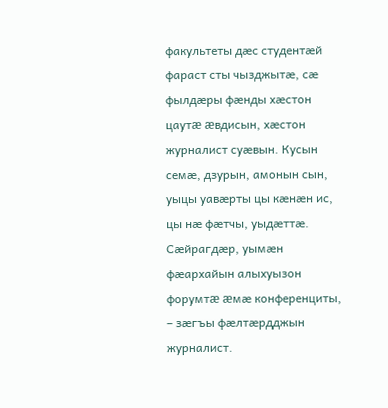факультеты дæс студентæй фараст сты чызджытæ, сæ фылдæры фæнды хæстон цаутæ æвдисын, хæстон журналист суæвын. Кусын семæ, дзурын, амонын сын, уыцы уавæрты цы кæнæн ис, цы нæ фæтчы, уыдæттæ. Сæйрагдæр, уымæн фæархайын алыхуызон форумтæ æмæ конференциты, – зæгъы фæлтæрдджын журналист.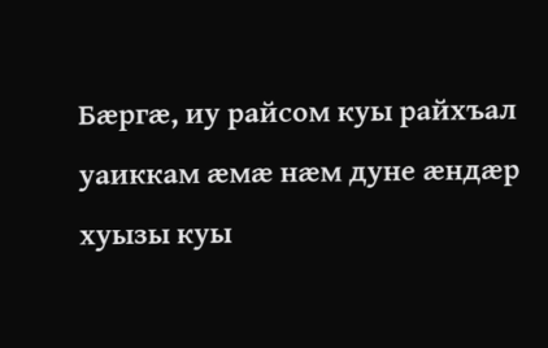Бæргæ, иу райсом куы райхъал уаиккам æмæ нæм дуне æндæр хуызы куы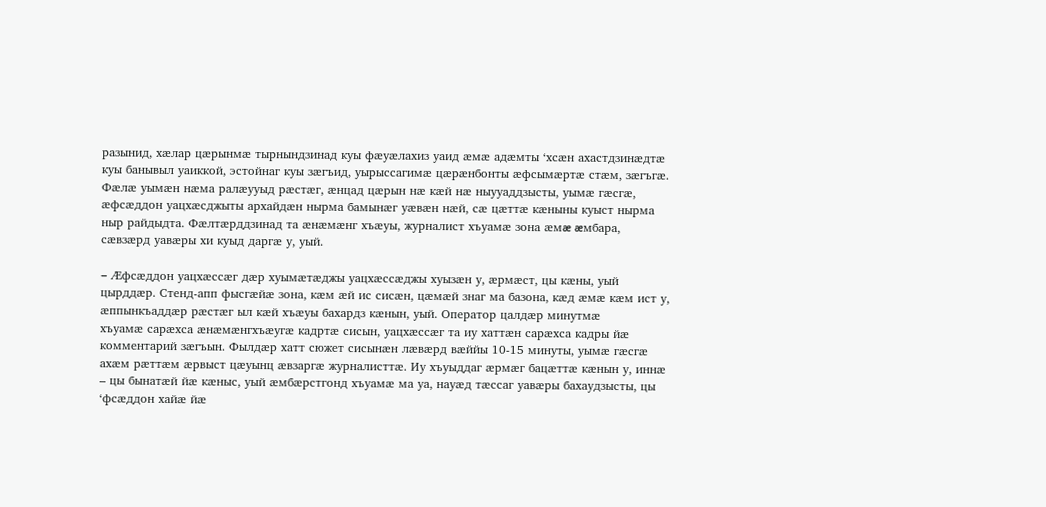разынид, хæлар цæрынмæ тырнындзинад куы фæуæлахиз уаид æмæ адæмты ‘хсæн ахастдзинæдтæ куы банывыл уаиккой, эстойнаг куы зæгъид, уырыссагимæ цæрæнбонты æфсымæртæ стæм, зæгъгæ. Фæлæ уымæн нæма ралæууыд рæстæг, æнцад цæрын нæ кæй нæ ныууаддзысты, уымæ гæсгæ, æфсæддон уацхæсджыты архайдæн нырма бамынæг уæвæн нæй, сæ цæттæ кæныны куыст нырма ныр райдыдта. Фæлтæрддзинад та æнæмæнг хъæуы, журналист хъуамæ зона æмæ æмбара, сæвзæрд уавæры хи куыд даргæ у, уый.

– Æфсæддон уацхæссæг дæр хуымæтæджы уацхæссæджы хуызæн у, æрмæст, цы кæны, уый цырддæр. Стенд-апп фысгæйæ зона, кæм æй ис сисæн, цæмæй знаг ма базона, кæд æмæ кæм ист у, æппынкъаддæр рæстæг ыл кæй хъæуы бахардз кæнын, уый. Оператор цалдæр минутмæ
хъуамæ сарæхса æнæмæнгхъæугæ кадртæ сисын, уацхæссæг та иу хаттæн сарæхса кадры йæ комментарий зæгъын. Фылдæр хатт сюжет сисынæн лæвæрд вæййы 10-15 минуты, уымæ гæсгæ ахæм рæттæм æрвыст цæуынц æвзаргæ журналисттæ. Иу хъуыддаг æрмæг бацæттæ кæнын у, иннæ – цы бынатæй йæ кæныс, уый æмбæрстгонд хъуамæ ма уа, науæд тæссаг уавæры бахаудзысты, цы ‘фсæддон хайæ йæ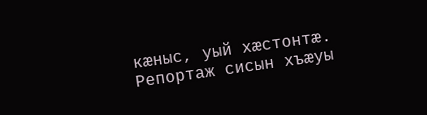кæныс, уый хæстонтæ. Репортаж сисын хъæуы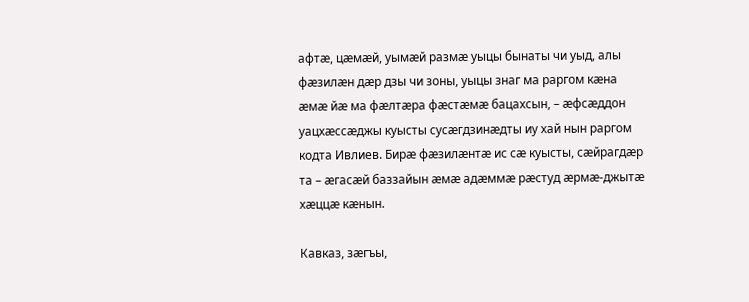афтæ, цæмæй, уымæй размæ уыцы бынаты чи уыд, алы фæзилæн дæр дзы чи зоны, уыцы знаг ма раргом кæна æмæ йæ ма фæлтæра фæстæмæ бацахсын, – æфсæддон уацхæссæджы куысты сусæгдзинæдты иу хай нын раргом кодта Ивлиев. Бирæ фæзилæнтæ ис сæ куысты, сæйрагдæр та – æгасæй баззайын æмæ адæммæ рæстуд æрмæ-джытæ хæццæ кæнын.

Кавказ, зæгъы,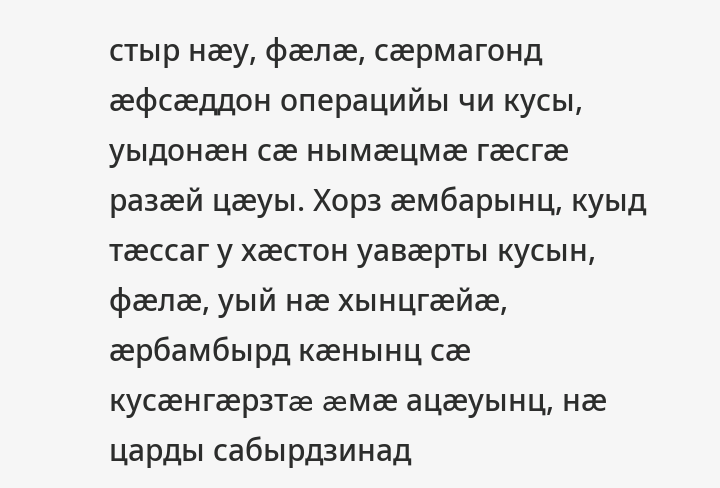стыр нæу, фæлæ, сæрмагонд æфсæддон операцийы чи кусы, уыдонæн сæ нымæцмæ гæсгæ разæй цæуы. Хорз æмбарынц, куыд тæссаг у хæстон уавæрты кусын, фæлæ, уый нæ хынцгæйæ, æрбамбырд кæнынц сæ кусæнгæрзтæ æмæ ацæуынц, нæ царды сабырдзинад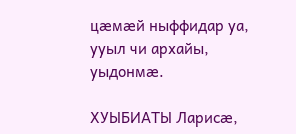цæмæй ныффидар уа, ууыл чи архайы, уыдонмæ.

ХУЫБИАТЫ Ларисæ,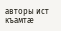авторы ист къамтæ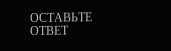ОСТАВЬТЕ ОТВЕТ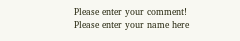Please enter your comment!
Please enter your name here